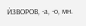ЍЗВОРОВ, -а, -о, мн.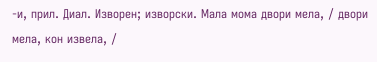-и, прил. Диал. Изворен; изворски. Мала мома двори мела, / двори мела, кон извела, /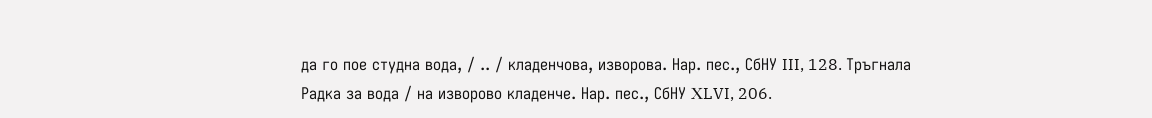да го пое студна вода, / .. / кладенчова, изворова. Нар. пес., СбНУ III, 128. Тръгнала Радка за вода / на изворово кладенче. Нар. пес., СбНУ ΧLVI, 206.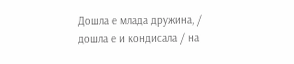Дошла е млада дружина, / дошла е и кондисала / на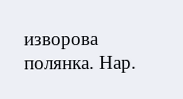изворова полянка. Нар.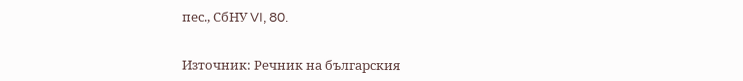пес., СбНУ VI, 80.


Източник: Речник на българския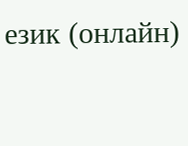език (онлайн)